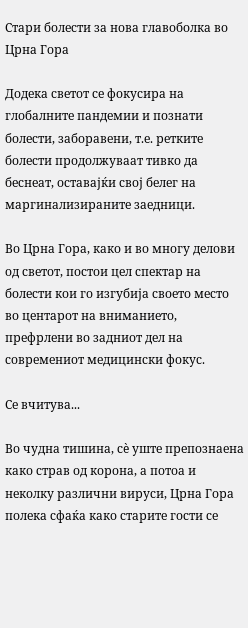Стари болести за нова главоболка во Црна Гора

Додека светот се фокусира на глобалните пандемии и познати болести, заборавени, т.е. ретките болести продолжуваат тивко да беснеат, оставајќи свој белег на маргинализираните заедници.

Во Црна Гора, како и во многу делови од светот, постои цел спектар на болести кои го изгубија своето место во центарот на вниманието, префрлени во задниот дел на современиот медицински фокус.

Се вчитува...

Во чудна тишина, сè уште препознаена како страв од корона, а потоа и неколку различни вируси, Црна Гора полека сфаќа како старите гости се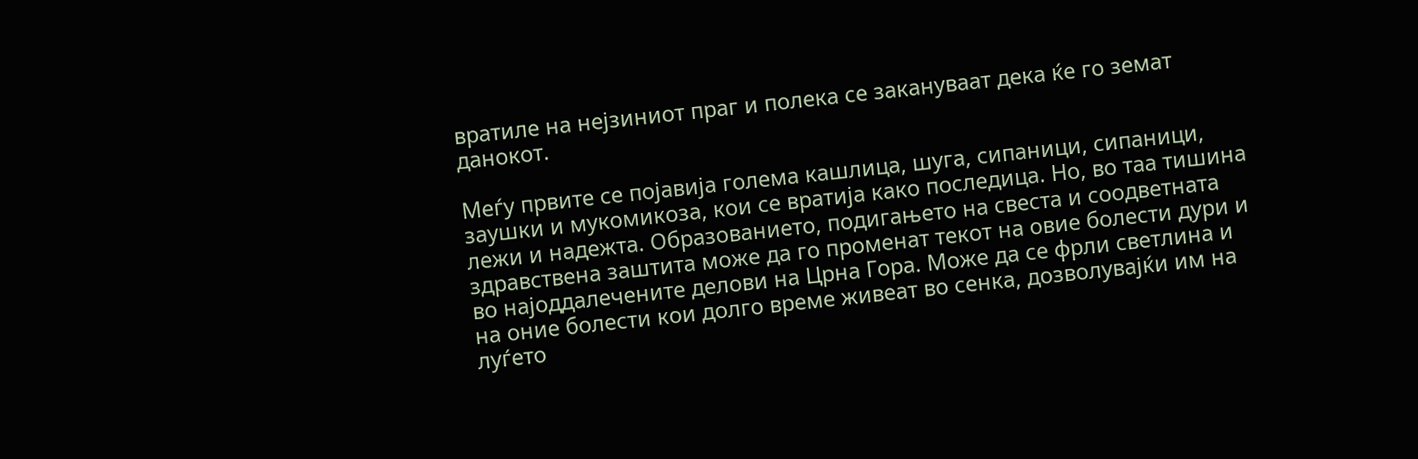вратиле на нејзиниот праг и полека се закануваат дека ќе го земат данокот.

Меѓу првите се појавија голема кашлица, шуга, сипаници, сипаници, заушки и мукомикоза, кои се вратија како последица. Но, во таа тишина лежи и надежта. Образованието, подигањето на свеста и соодветната здравствена заштита може да го променат текот на овие болести дури и во најоддалечените делови на Црна Гора. Може да се фрли светлина и на оние болести кои долго време живеат во сенка, дозволувајќи им на луѓето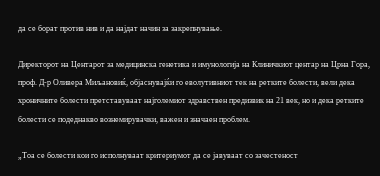да се борат против нив и да најдат начин за закрепнување.

Директорот на Центарот за медицинска генетика и имунологија на Клиничкиот центар на Црна Гора, проф. Д-р Оливера Миљановиќ, објаснувајќи го еволутивниот тек на ретките болести, вели дека хроничните болести претставуваат најголемиот здравствен предизвик на 21 век, но и дека ретките болести се подеднакво вознемирувачки, важен и значаен проблем.

„Тоа се болести кои го исполнуваат критериумот да се јавуваат со зачестеност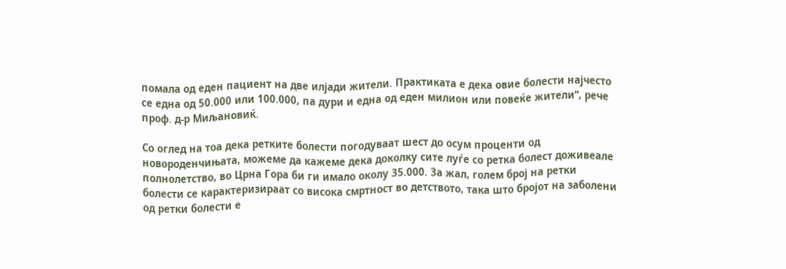помала од еден пациент на две илјади жители. Практиката е дека овие болести најчесто се една од 50.000 или 100.000, па дури и една од еден милион или повеќе жители“, рече проф. д-р Миљановиќ.

Со оглед на тоа дека ретките болести погодуваат шест до осум проценти од новороденчињата, можеме да кажеме дека доколку сите луѓе со ретка болест доживеале полнолетство, во Црна Гора би ги имало околу 35.000. За жал, голем број на ретки болести се карактеризираат со висока смртност во детството, така што бројот на заболени од ретки болести е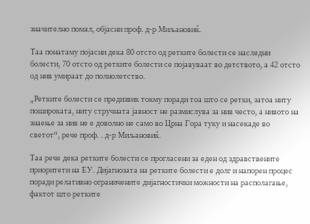значително помал, објасни проф. д-р Миљановиќ.

Таа понатаму појасни дека 80 отсто од ретките болести се наследни болести, 70 отсто од ретките болести се појавуваат во детството, а 42 отсто од нив умираат до полнолетство.

„Ретките болести се предизвик токму поради тоа што се ретки, затоа ниту пошироката, ниту стручната јавност не размислува за нив често, а нивото на знаење за нив не е доволно не само во Црна Гора туку и насекаде во светот“, рече проф. . д-р Миљановиќ.

Таа рече дека ретките болести се прогласени за еден од здравствените приоритети на ЕУ. Дијагнозата на ретките болести е долг и напорен процес поради релативно ограничените дијагностички можности на располагање, фактот што ретките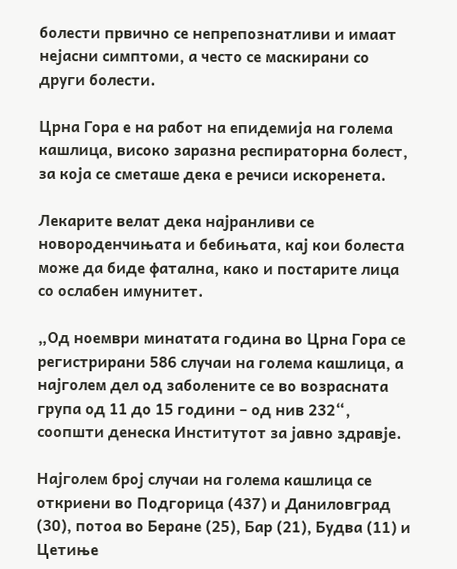болести првично се непрепознатливи и имаат нејасни симптоми, а често се маскирани со други болести.

Црна Гора е на работ на епидемија на голема кашлица, високо заразна респираторна болест, за која се сметаше дека е речиси искоренета.

Лекарите велат дека најранливи се новороденчињата и бебињата, кај кои болеста може да биде фатална, како и постарите лица со ослабен имунитет.

„Од ноември минатата година во Црна Гора се регистрирани 586 случаи на голема кашлица, а најголем дел од заболените се во возрасната група од 11 до 15 години – од нив 232“, соопшти денеска Институтот за јавно здравје.

Најголем број случаи на голема кашлица се откриени во Подгорица (437) и Даниловград (30), потоа во Беране (25), Бар (21), Будва (11) и Цетиње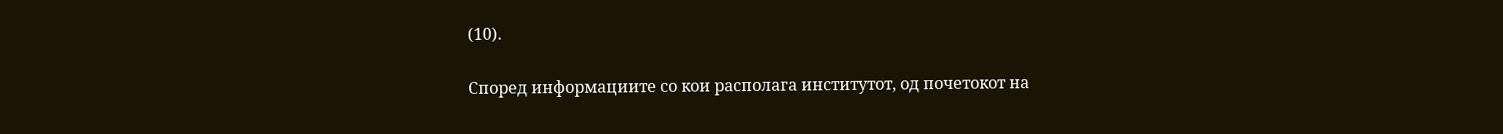(10).

Според информациите со кои располага институтот, од почетокот на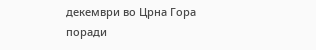декември во Црна Гора поради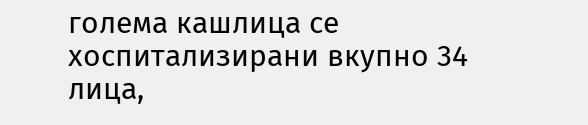голема кашлица се хоспитализирани вкупно 34 лица,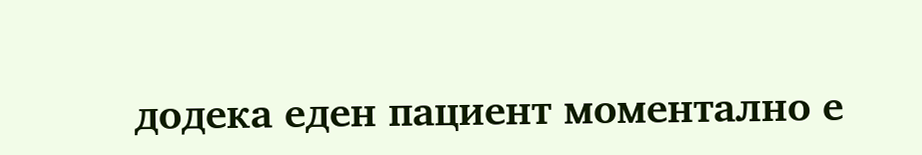додека еден пациент моментално е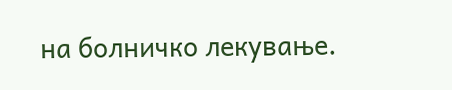на болничко лекување.